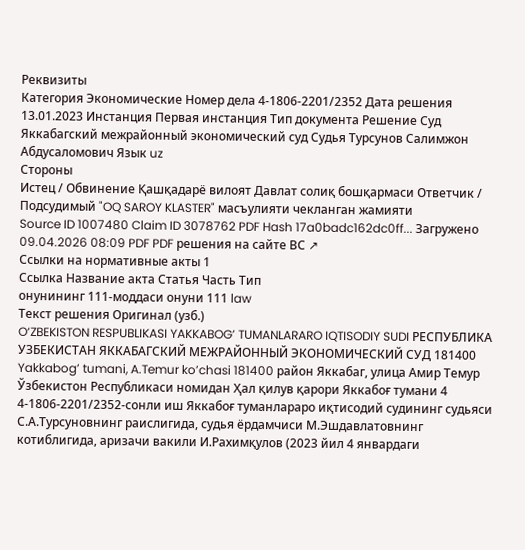Реквизиты
Категория Экономические Номер дела 4-1806-2201/2352 Дата решения 13.01.2023 Инстанция Первая инстанция Тип документа Решение Суд Яккабагский межрайонный экономический суд Судья Турсунов Салимжон Абдусаломович Язык uz
Стороны
Истец / Обвинение Қашқадарё вилоят Давлат солиқ бошқармаси Ответчик / Подсудимый "OQ SAROY KLASTER" масъулияти чекланган жамияти
Source ID 1007480 Claim ID 3078762 PDF Hash 17a0badc162dc0ff... Загружено 09.04.2026 08:09 PDF PDF решения на сайте ВС ↗
Ссылки на нормативные акты 1
Ссылка Название акта Статья Часть Тип
онунининг 111-моддаси онуни 111 law
Текст решения Оригинал (узб.)
O‘ZBEKISTON RESPUBLIKASI YAKKABOG’ TUMANLARARO IQTISODIY SUDI РЕСПУБЛИКА УЗБЕКИСТАН ЯККАБАГСКИЙ МЕЖРАЙОННЫЙ ЭКОНОМИЧЕСКИЙ СУД 181400 Yakkabog’ tumani, A.Temur ko’chasi 181400 район Яккабаг, улица Амир Темур Ўзбекистон Республикаси номидан Ҳал қилув қарори Яккабоғ тумани 4 4-1806-2201/2352-сонли иш Яккабоғ туманлараро иқтисодий судининг судьяси С.А.Турсуновнинг раислигида, судья ёрдамчиси М.Эшдавлатовнинг котиблигида, аризачи вакили И.Рахимқулов (2023 йил 4 январдаги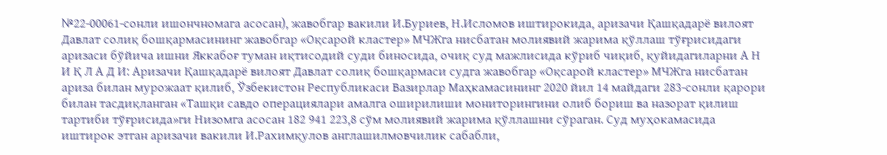№22-00061-сонли ишончномага асосан), жавобгар вакили И.Буриев, Н.Исломов иштирокида, аризачи Қашқадарё вилоят Давлат солиқ бошқармасининг жавобгар «Оқсарой кластер» МЧЖга нисбатан молиявий жарима қўллаш тўғрисидаги аризаси бўйича ишни Яккабоғ туман иқтисодий суди биносида, очиқ суд мажлисида кўриб чиқиб, қуйидагиларни А Н И Қ Л А Д И: Аризачи Қашқадарё вилоят Давлат солиқ бошқармаси судга жавобгар «Оқсарой кластер» МЧЖга нисбатан ариза билан мурожаат қилиб, Ўзбекистон Республикаси Вазирлар Маҳкамасининг 2020 йил 14 майдаги 283-сонли қарори билан тасдиқланган «Ташқи савдо операциялари амалга оширилиши мониторингини олиб бориш ва назорат қилиш тартиби тўғрисида»ги Низомга асосан 182 941 223,8 сўм молиявий жарима қўллашни сўраган. Суд муҳокамасида иштирок этган аризачи вакили И.Рахимқулов англашилмовчилик сабабли,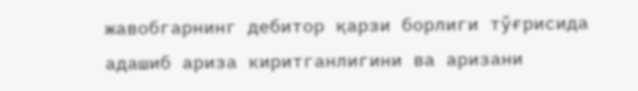жавобгарнинг дебитор қарзи борлиги тўғрисида адашиб ариза киритганлигини ва аризани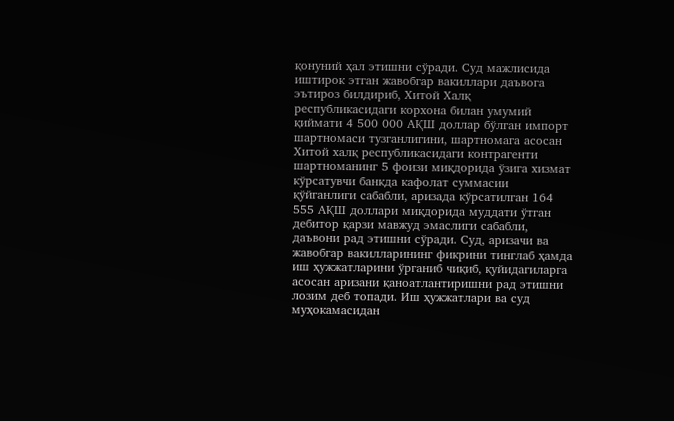қонуний ҳал этишни сўради. Суд мажлисида иштирок этган жавобгар вакиллари даъвога эътироз билдириб, Хитой Халқ республикасидаги корхона билан умумий қиймати 4 500 000 АҚШ доллар бўлган импорт шартномаси тузганлигини, шартномага асосан Хитой халқ республикасидаги контрагенти шартноманинг 5 фоизи миқдорида ўзига хизмат кўрсатувчи банкда кафолат суммасии қўйганлиги сабабли, аризада кўрсатилган 164 555 АҚШ доллари миқдорида муддати ўтган дебитор қарзи мавжуд эмаслиги сабабли, даъвони рад этишни сўради. Суд, аризачи ва жавобгар вакилларининг фикрини тинглаб ҳамда иш ҳужжатларини ўрганиб чиқиб, қуйидагиларга асосан аризани қаноатлантиришни рад этишни лозим деб топади. Иш ҳужжатлари ва суд муҳокамасидан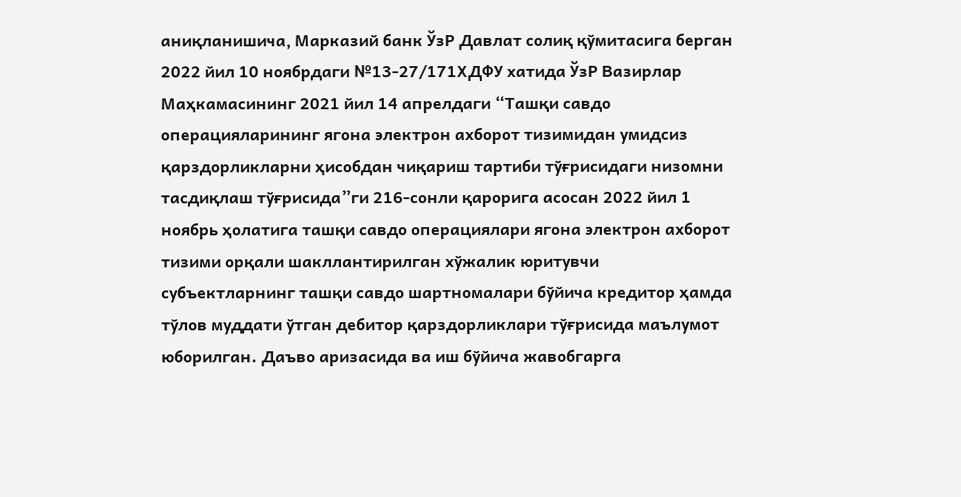аниқланишича, Марказий банк ЎзР Давлат солиқ қўмитасига берган 2022 йил 10 ноябрдаги №13-27/171ХДФУ хатида ЎзР Вазирлар Маҳкамасининг 2021 йил 14 апрелдаги “Ташқи савдо операцияларининг ягона электрон ахборот тизимидан умидсиз қарздорликларни ҳисобдан чиқариш тартиби тўғрисидаги низомни тасдиқлаш тўғрисида”ги 216-сонли қарорига асосан 2022 йил 1 ноябрь ҳолатига ташқи савдо операциялари ягона электрон ахборот тизими орқали шакллантирилган хўжалик юритувчи субъектларнинг ташқи савдо шартномалари бўйича кредитор ҳамда тўлов муддати ўтган дебитор қарздорликлари тўғрисида маълумот юборилган. Даъво аризасида ва иш бўйича жавобгарга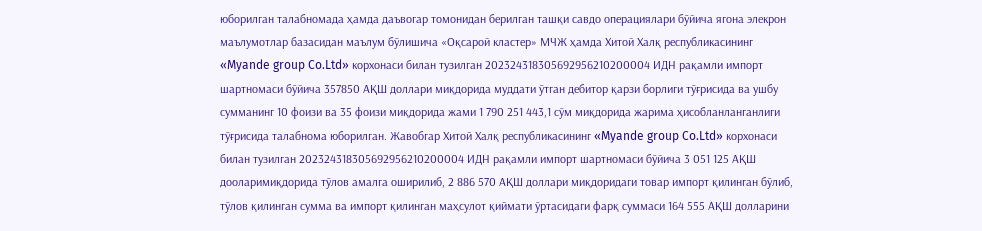юборилган талабномада ҳамда даъвогар томонидан берилган ташқи савдо операциялари бўйича ягона элекрон маълумотлар базасидан маълум бўлишича «Оқсарой кластер» МЧЖ ҳамда Хитой Халқ республикасининг «Myande group Co.Ltd» корхонаси билан тузилган 202324318305692956210200004 ИДН рақамли импорт шартномаси бўйича 357850 АҚШ доллари миқдорида муддати ўтган дебитор қарзи борлиги тўғрисида ва ушбу сумманинг 10 фоизи ва 35 фоизи миқдорида жами 1 790 251 443,1 сўм миқдорида жарима ҳисобланланганлиги тўғрисида талабнома юборилган. Жавобгар Хитой Халқ республикасининг «Myande group Co.Ltd» корхонаси билан тузилган 202324318305692956210200004 ИДН рақамли импорт шартномаси бўйича 3 051 125 АҚШ дооларимиқдорида тўлов амалга оширилиб, 2 886 570 АҚШ доллари миқдоридаги товар импорт қилинган бўлиб, тўлов қилинган сумма ва импорт қилинган маҳсулот қиймати ўртасидаги фарқ суммаси 164 555 АҚШ долларини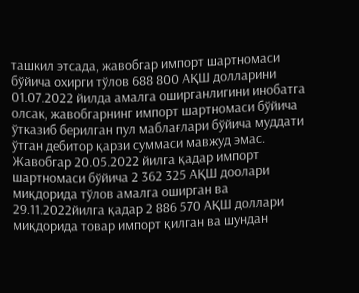ташкил этсада, жавобгар импорт шартномаси бўйича охирги тўлов 688 800 АҚШ долларини 01.07.2022 йилда амалга оширганлигини инобатга олсак, жавобгарнинг импорт шартномаси бўйича ўтказиб берилган пул маблағлари бўйича муддати ўтган дебитор қарзи суммаси мавжуд эмас. Жавобгар 20.05.2022 йилга қадар импорт шартномаси бўйича 2 362 325 АҚШ доолари миқдорида тўлов амалга оширган ва 29.11.2022йилга қадар 2 886 570 АҚШ доллари миқдорида товар импорт қилган ва шундан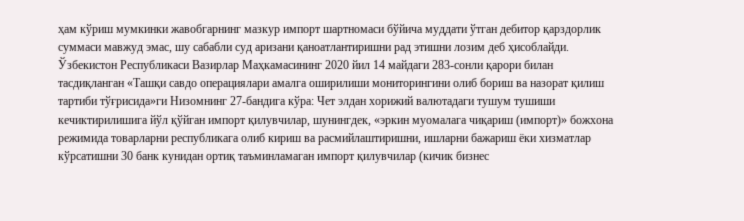ҳам кўриш мумкинки жавобгарнинг мазкур импорт шартномаси бўйича муддати ўтган дебитор қарздорлик суммаси мавжуд эмас, шу сабабли суд аризани қаноатлантиришни рад этишни лозим деб ҳисоблайди. Ўзбекистон Республикаси Вазирлар Маҳкамасининг 2020 йил 14 майдаги 283-сонли қарори билан тасдиқланган «Ташқи савдо операциялари амалга оширилиши мониторингини олиб бориш ва назорат қилиш тартиби тўғрисида»ги Низомнинг 27-бандига кўра: Чет элдан хорижий валютадаги тушум тушиши кечиктирилишига йўл қўйган импорт қилувчилар, шунингдек, «эркин муомалага чиқариш (импорт)» божхона режимида товарларни республикага олиб кириш ва расмийлаштиришни, ишларни бажариш ёки хизматлар кўрсатишни 30 банк кунидан ортиқ таъминламаган импорт қилувчилар (кичик бизнес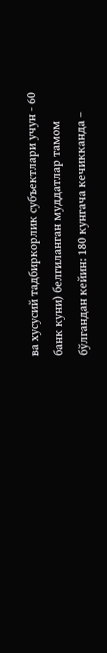ва хусусий тадбиркорлик субъектлари учун - 60 банк куни) белгиланган муддатлар тамом бўлгандан кейин: 180 кунгача кечикканда –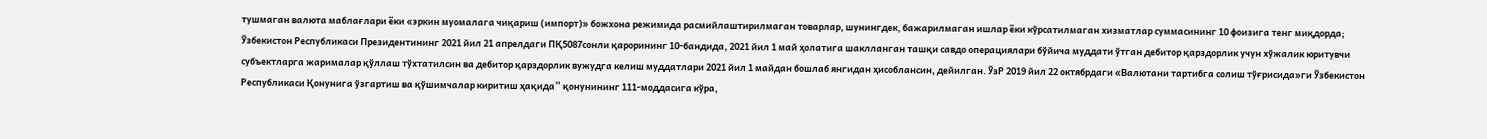тушмаган валюта маблағлари ёки «эркин муомалага чиқариш (импорт)» божхона режимида расмийлаштирилмаган товарлар, шунингдек, бажарилмаган ишлар ёки кўрсатилмаган хизматлар суммасининг 10 фоизига тенг миқдорда; Ўзбекистон Республикаси Президентининг 2021 йил 21 апрелдаги ПҚ5087сонли қарорининг 10-бандида, 2021 йил 1 май ҳолатига шаклланган ташқи савдо операциялари бўйича муддати ўтган дебитор қарздорлик учун хўжалик юритувчи субъектларга жарималар қўллаш тўхтатилсин ва дебитор қарздорлик вужудга келиш муддатлари 2021 йил 1 майдан бошлаб янгидан ҳисоблансин, дейилган. ЎзР 2019 йил 22 октябрдаги «Валютани тартибга солиш тўғрисида»ги Ўзбекистон Республикаси Қонунига ўзгартиш ва қўшимчалар киритиш ҳақида” қонунининг 111-моддасига кўра,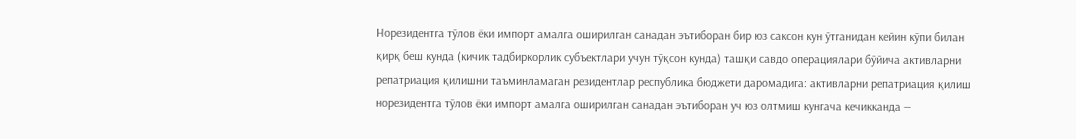Норезидентга тўлов ёки импорт амалга оширилган санадан эътиборан бир юз саксон кун ўтганидан кейин кўпи билан қирқ беш кунда (кичик тадбиркорлик субъектлари учун тўқсон кунда) ташқи савдо операциялари бўйича активларни репатриация қилишни таъминламаган резидентлар республика бюджети даромадига: активларни репатриация қилиш норезидентга тўлов ёки импорт амалга оширилган санадан эътиборан уч юз олтмиш кунгача кечикканда —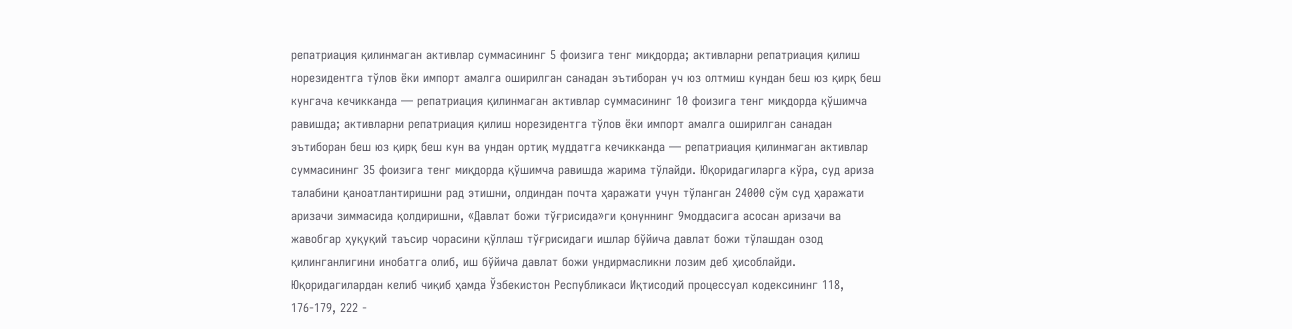репатриация қилинмаган активлар суммасининг 5 фоизига тенг миқдорда; активларни репатриация қилиш норезидентга тўлов ёки импорт амалга оширилган санадан эътиборан уч юз олтмиш кундан беш юз қирқ беш кунгача кечикканда — репатриация қилинмаган активлар суммасининг 10 фоизига тенг миқдорда қўшимча равишда; активларни репатриация қилиш норезидентга тўлов ёки импорт амалга оширилган санадан эътиборан беш юз қирқ беш кун ва ундан ортиқ муддатга кечикканда — репатриация қилинмаган активлар суммасининг 35 фоизига тенг миқдорда қўшимча равишда жарима тўлайди. Юқоридагиларга кўра, суд ариза талабини қаноатлантиришни рад этишни, олдиндан почта ҳаражати учун тўланган 24000 сўм суд ҳаражати аризачи зиммасида қолдиришни, «Давлат божи тўғрисида»ги қонуннинг 9моддасига асосан аризачи ва жавобгар ҳуқуқий таъсир чорасини қўллаш тўғрисидаги ишлар бўйича давлат божи тўлашдан озод қилинганлигини инобатга олиб, иш бўйича давлат божи ундирмасликни лозим деб ҳисоблайди. Юқоридагилардан келиб чиқиб ҳамда Ўзбекистон Республикаси Иқтисодий процессуал кодексининг 118, 176-179, 222 -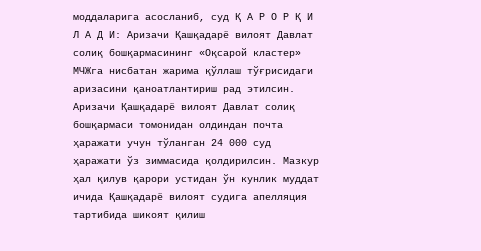моддаларига асосланиб, суд Қ А Р О Р Қ И Л А Д И: Аризачи Қашқадарё вилоят Давлат солиқ бошқармасининг «Оқсарой кластер» МЧЖга нисбатан жарима қўллаш тўғрисидаги аризасини қаноатлантириш рад этилсин. Аризачи Қашқадарё вилоят Давлат солиқ бошқармаси томонидан олдиндан почта ҳаражати учун тўланган 24 000 суд ҳаражати ўз зиммасида қолдирилсин. Мазкур ҳал қилув қарори устидан ўн кунлик муддат ичида Қашқадарё вилоят судига апелляция тартибида шикоят қилиш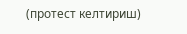(протест келтириш)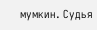мумкин. Судья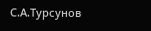С.А.Турсунов